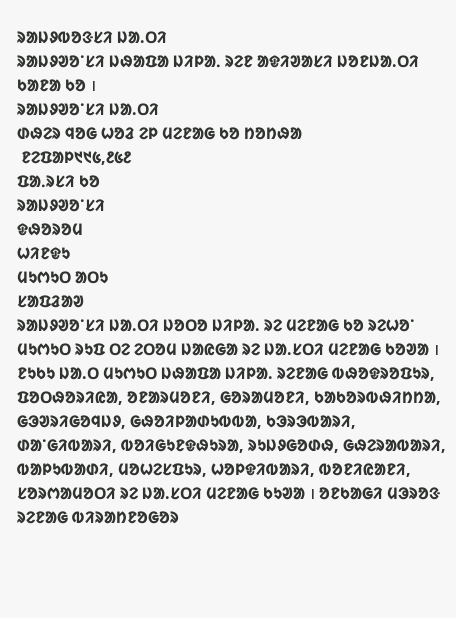ᱨᱟᱡᱽᱵᱚᱝᱥᱤ ᱡᱟ.ᱛᱤ
ᱨᱟᱡᱽᱣᱚᱸᱥᱤ ᱡᱷᱟᱯᱟ ᱡᱤᱞᱟᱹ ᱨᱮᱱ ᱟᱫᱤᱣᱟᱥᱤ ᱡᱚᱱᱡᱟ.ᱛᱤ ᱠᱟᱱᱟ ᱠᱚ ।
ᱨᱟᱡᱽᱣᱚᱸᱥᱤ ᱡᱟ.ᱛᱤ
ᱰᱷᱮᱨ ᱧᱚᱜ ᱦᱚᱲ ᱮᱞ ᱢᱮᱱᱟᱜ ᱠᱚ ᱴᱚᱴᱷᱟ
 ᱱᱮᱯᱟᱞ᱑᱑᱕,᱒᱕᱒
ᱯᱟᱹᱨᱥᱤ ᱠᱚ
ᱨᱟᱡᱽᱣᱚᱸᱥᱤ
ᱫᱷᱚᱨᱚᱢ
ᱦᱤᱱᱫᱩ
ᱢᱩᱬᱩᱛ ᱟᱛᱩ
ᱥᱟᱯᱲᱟᱣ
ᱨᱟᱡᱽᱣᱚᱸᱥᱤ ᱡᱟ.ᱛᱤ ᱡᱚᱛᱚ ᱡᱤᱞᱟ. ᱨᱮ ᱢᱮᱱᱟᱜ ᱠᱚ ᱨᱮᱦᱚᱸ ᱢᱩᱬᱩᱛ ᱨᱩᱯ ᱛᱮ ᱮᱛᱚᱢ ᱡᱟᱭᱜᱟ ᱨᱮ ᱡᱟ.ᱥᱛᱤ ᱢᱮᱱᱟᱜ ᱠᱚᱣᱟ । ᱱᱩᱠᱩ ᱡᱟ.ᱛ ᱢᱩᱬᱩᱛ ᱡᱷᱟᱯᱟ ᱡᱤᱞᱟ. ᱨᱮᱱᱟᱜ ᱵᱷᱚᱫᱨᱚᱯᱩᱨ, ᱯᱚᱛᱷᱚᱨᱤᱭᱟ, ᱚᱱᱟᱨᱢᱚᱱᱤ, ᱜᱚᱨᱟᱢᱚᱱᱤ, ᱠᱟᱠᱚᱨᱵᱷᱤᱴᱴᱟ, ᱜᱳᱣᱨᱤᱜᱚᱧᱡᱽ, ᱜᱷᱚᱤᱞᱟᱰᱩᱵᱵᱟ, ᱠᱳᱨᱳᱵᱟᱨᱤ, ᱰᱟᱸᱜᱤᱵᱟᱨᱤ, ᱵᱚᱤᱜᱩᱱᱫᱷᱩᱨᱟ, ᱨᱩᱡᱽᱜᱚᱰᱷ, ᱜᱷᱮᱨᱟᱵᱟᱨᱤ, ᱵᱟᱞᱩᱵᱟᱰᱤ, ᱢᱚᱦᱮᱥᱯᱩᱨ, ᱦᱚᱞᱫᱤᱵᱟᱨᱤ, ᱵᱚᱱᱤᱭᱟᱱᱤ, ᱥᱚᱨᱬᱟᱢᱚᱛᱤ ᱨᱮ ᱡᱟ.ᱥᱛᱤ ᱢᱮᱱᱟᱜ ᱠᱩᱣᱟ । ᱚᱱᱠᱟᱜᱤ ᱢᱳᱨᱚᱝ ᱨᱮᱱᱟᱜ ᱵᱤᱨᱟᱴᱱᱚᱜᱚᱨ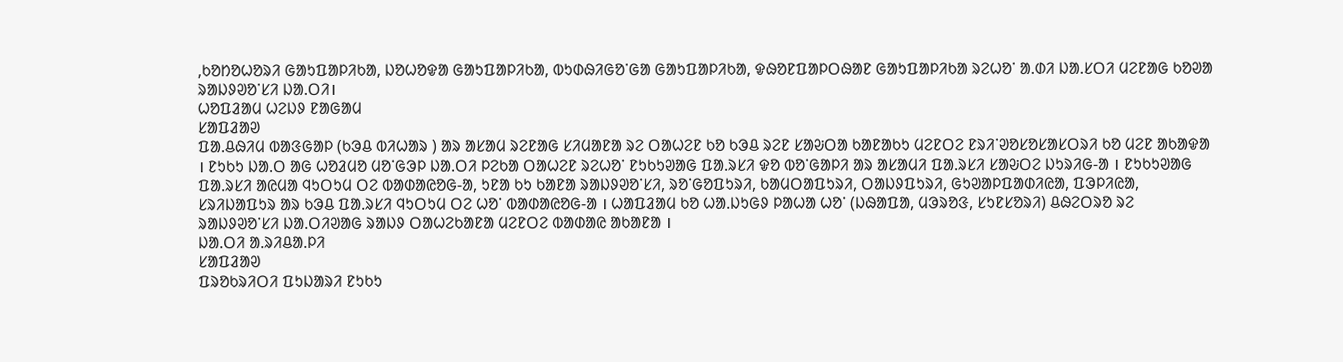,ᱠᱚᱴᱚᱦᱚᱨᱤ ᱜᱟᱩᱯᱟᱞᱤᱠᱟ, ᱡᱚᱦᱚᱫᱟ ᱜᱟᱩᱯᱟᱞᱤᱠᱟ, ᱵᱩᱰᱷᱤᱜᱚᱸᱜᱟ ᱜᱟᱩᱯᱟᱞᱤᱠᱟ, ᱫᱷᱚᱱᱯᱟᱞᱛᱷᱟᱱ ᱜᱟᱩᱯᱟᱞᱤᱠᱟ ᱨᱮᱦᱚᱸ ᱟ.ᱰᱤ ᱡᱟ.ᱥᱛᱤ ᱢᱮᱱᱟᱜ ᱠᱚᱣᱟ ᱨᱟᱡᱽᱣᱚᱸᱥᱤ ᱡᱟ.ᱛᱤ।
ᱦᱚᱯᱲᱟᱢ ᱦᱮᱡᱽ ᱱᱟᱜᱟᱢ
ᱥᱟᱯᱲᱟᱣ
ᱯᱟ.ᱪᱷᱤᱢ ᱵᱟᱝᱜᱟᱞ (ᱠᱳᱪ ᱵᱤᱦᱟᱨ ) ᱟᱨ ᱟᱥᱟᱢ ᱨᱮᱱᱟᱜ ᱥᱤᱢᱟᱱᱟ ᱨᱮ ᱛᱟᱦᱮᱱ ᱠᱚ ᱠᱳᱪ ᱨᱮᱱ ᱥᱟᱶᱛᱟ ᱠᱟᱱᱟᱠᱩ ᱢᱮᱱᱛᱮ ᱱᱨᱤᱸᱣᱚᱥᱚᱥᱟᱥᱛᱨᱤ ᱠᱚ ᱢᱮᱱ ᱟᱠᱟᱫᱟ । ᱱᱩᱠᱩ ᱡᱟ.ᱛ ᱟᱜ ᱦᱚᱲᱢᱚ ᱢᱚᱸᱜᱳᱞ ᱡᱟ.ᱛᱤ ᱞᱮᱠᱟ ᱛᱟᱦᱮᱱ ᱨᱮᱦᱚᱸ ᱱᱩᱠᱩᱣᱟᱜ ᱯᱟ.ᱨᱥᱤ ᱫᱚ ᱵᱚᱸᱜᱟᱞᱤ ᱟᱨ ᱟᱥᱟᱢᱤ ᱯᱟ.ᱨᱥᱤ ᱥᱟᱶᱛᱮ ᱡᱩᱨᱤᱜ-ᱟ । ᱱᱩᱠᱩᱣᱟᱜ ᱯᱟ.ᱨᱥᱤ ᱟᱭᱢᱟ ᱧᱩᱛᱩᱢ ᱛᱮ ᱵᱟᱰᱟᱭᱚᱜ-ᱟ, ᱩᱱᱟ ᱠᱩ ᱠᱟᱱᱟ ᱨᱟᱡᱽᱣᱚᱸᱥᱤ, ᱨᱚᱸᱜᱚᱯᱩᱨᱤ, ᱠᱟᱢᱛᱟᱯᱩᱨᱤ, ᱛᱟᱡᱽᱯᱩᱨᱤ, ᱜᱩᱣᱟᱞᱯᱟᱰᱤᱭᱟ, ᱯᱳᱞᱤᱭᱟ, ᱥᱨᱤᱡᱟᱯᱩᱨ ᱟᱨ ᱠᱳᱪ ᱯᱟ.ᱨᱥᱤ ᱧᱩᱛᱩᱢ ᱛᱮ ᱦᱚᱸ ᱵᱟᱰᱟᱭᱚᱜ-ᱟ । ᱦᱟᱯᱲᱟᱢ ᱠᱚ ᱦᱟ.ᱡᱩᱜᱽ ᱞᱟᱦᱟ ᱦᱚᱸ (ᱡᱷᱟᱯᱟ, ᱢᱳᱨᱚᱝ, ᱥᱩᱱᱥᱚᱨᱤ) ᱪᱷᱮᱛᱨᱚ ᱨᱮ ᱨᱟᱡᱽᱣᱚᱸᱥᱤ ᱡᱟ.ᱛᱤᱣᱟᱜ ᱨᱟᱡᱽ ᱛᱟᱦᱮᱠᱟᱱᱟ ᱢᱮᱱᱛᱮ ᱵᱟᱰᱟᱭ ᱟᱠᱟᱱᱟ ।
ᱡᱟ.ᱛᱤ ᱟ.ᱨᱤᱪᱟ.ᱞᱤ
ᱥᱟᱯᱲᱟᱣ
ᱯᱨᱚᱠᱨᱤᱛᱤ ᱯᱩᱡᱟᱨᱤ ᱱᱩᱠᱩ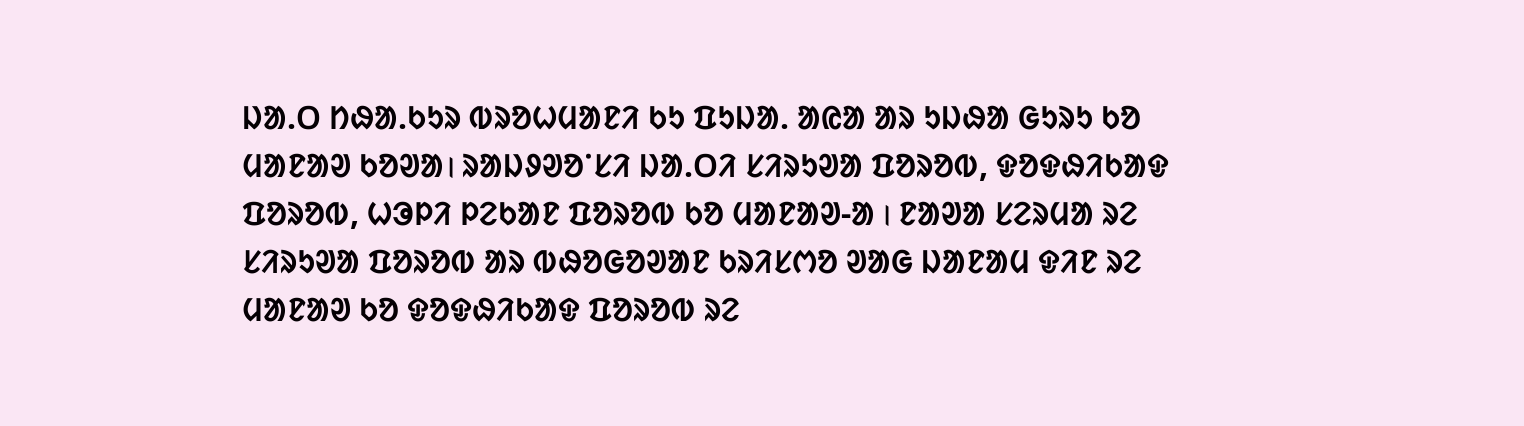ᱡᱟ.ᱛ ᱴᱷᱟ.ᱠᱩᱨ ᱵᱨᱚᱦᱢᱟᱱᱤ ᱠᱩ ᱯᱩᱡᱟ. ᱟᱭᱟ ᱟᱨ ᱩᱡᱷᱟ ᱜᱩᱨᱩ ᱠᱚ ᱢᱟᱱᱟᱣ ᱠᱚᱣᱟ। ᱨᱟᱡᱽᱣᱚᱸᱥᱤ ᱡᱟ.ᱛᱤ ᱥᱤᱨᱩᱣᱟ ᱯᱚᱨᱚᱵ, ᱫᱚᱫᱷᱤᱠᱟᱫ ᱯᱚᱨᱚᱵ, ᱦᱳᱞᱤ ᱞᱮᱠᱟᱱ ᱯᱚᱨᱚᱵ ᱠᱚ ᱢᱟᱱᱟᱣ-ᱟ । ᱱᱟᱣᱟ ᱥᱮᱨᱢᱟ ᱨᱮ ᱥᱤᱨᱩᱣᱟ ᱯᱚᱨᱚᱵ ᱟᱨ ᱵᱷᱚᱜᱚᱣᱟᱱ ᱠᱨᱤᱥᱬᱚ ᱣᱟᱜ ᱡᱟᱱᱟᱢ ᱫᱤᱱ ᱨᱮ ᱢᱟᱱᱟᱣ ᱠᱚ ᱫᱚᱫᱷᱤᱠᱟᱫ ᱯᱚᱨᱚᱵ ᱨᱮ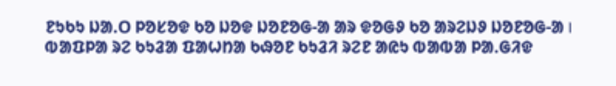ᱱᱩᱠᱩ ᱡᱟ.ᱛ ᱞᱚᱥᱚᱫ ᱠᱚ ᱡᱚᱫ ᱡᱚᱱᱚᱜ-ᱟ ᱟᱨ ᱫᱚᱜᱽ ᱠᱚ ᱟᱨᱮᱡᱽ ᱡᱚᱱᱚᱜ-ᱟ । ᱵᱟᱯᱞᱟ ᱨᱮ ᱠᱩᱲᱟ ᱯᱟᱦᱴᱟ ᱠᱷᱚᱱ ᱠᱩᱲᱤ ᱨᱮᱱ ᱟᱭᱩ ᱵᱟᱵᱟ ᱞᱟ.ᱜᱤᱫ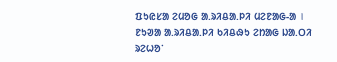ᱯᱩᱭᱥᱟ ᱮᱢᱚᱜ ᱟ.ᱨᱤᱪᱟ.ᱞᱤ ᱢᱮᱱᱟᱜ-ᱟ । ᱱᱩᱣᱟ ᱟ.ᱨᱤᱪᱟ.ᱞᱤ ᱠᱤᱪᱷᱩ ᱮᱴᱟᱜ ᱡᱟ.ᱛᱤ ᱨᱮᱦᱚᱸ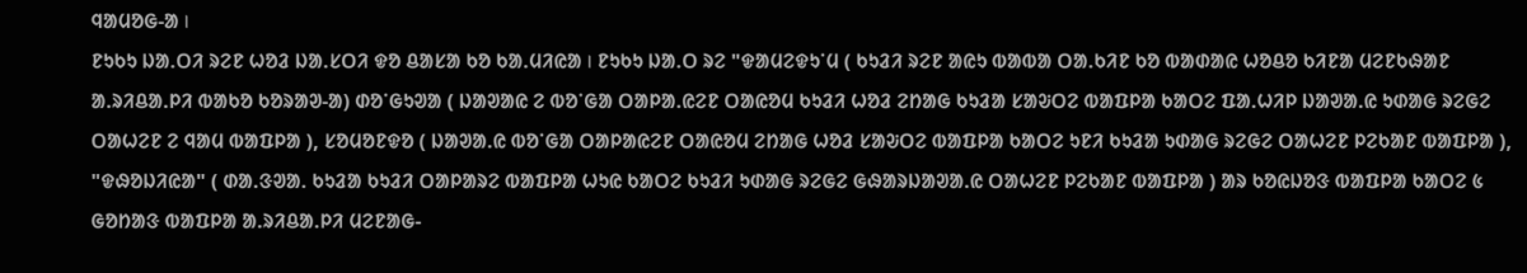ᱧᱟᱢᱚᱜ-ᱟ ।
ᱱᱩᱠᱩ ᱡᱟ.ᱛᱤ ᱨᱮᱱ ᱦᱚᱲ ᱡᱟ.ᱥᱛᱤ ᱫᱚ ᱪᱟᱥᱟ ᱠᱚ ᱠᱟ.ᱢᱤᱭᱟ । ᱱᱩᱠᱩ ᱡᱟ.ᱛ ᱨᱮ "ᱫᱟᱢᱮᱫᱩᱸᱢ ( ᱠᱩᱲᱤ ᱨᱮᱱ ᱟᱭᱩ ᱵᱟᱵᱟ ᱛᱟ.ᱠᱤᱱ ᱠᱚ ᱵᱟᱰᱟᱭ ᱦᱚᱪᱚ ᱠᱤᱱᱟ ᱢᱮᱱᱠᱷᱟᱱ ᱟ.ᱨᱤᱪᱟ.ᱞᱤ ᱵᱟᱠᱚ ᱠᱚᱨᱟᱣ-ᱟ) ᱰᱚᱸᱜᱩᱣᱟ ( ᱡᱟᱣᱟᱭ ᱮ ᱵᱚᱸᱜᱟ ᱛᱟᱞᱟ.ᱭᱮᱱ ᱛᱟᱭᱚᱢ ᱠᱩᱲᱤ ᱦᱚᱲ ᱮᱴᱟᱜ ᱠᱩᱲᱟ ᱥᱟᱶᱛᱮ ᱵᱟᱯᱞᱟ ᱠᱟᱛᱮ ᱯᱟ.ᱦᱤᱞ ᱡᱟᱣᱟ.ᱭ ᱩᱰᱟᱜ ᱨᱮᱜᱮ ᱛᱟᱦᱮᱱ ᱮ ᱧᱟᱢ ᱵᱟᱯᱞᱟ ), ᱥᱚᱢᱚᱱᱫᱚ ( ᱡᱟᱣᱟ.ᱭ ᱵᱚᱸᱜᱟ ᱛᱟᱞᱟᱭᱮᱱ ᱛᱟᱭᱚᱢ ᱮᱴᱟᱜ ᱦᱚᱲ ᱥᱟᱶᱛᱮ ᱵᱟᱯᱞᱟ ᱠᱟᱛᱮ ᱩᱱᱤ ᱠᱩᱲᱟ ᱩᱰᱟᱜ ᱨᱮᱜᱮ ᱛᱟᱦᱮᱱ ᱞᱮᱠᱟᱱ ᱵᱟᱯᱞᱟ ), "ᱫᱷᱚᱡᱤᱭᱟ" ( ᱰᱟ.ᱝᱣᱟ. ᱠᱩᱲᱟ ᱠᱩᱲᱤ ᱛᱟᱞᱟᱨᱮ ᱵᱟᱯᱞᱟ ᱦᱩᱭ ᱠᱟᱛᱮ ᱠᱩᱲᱤ ᱩᱰᱟᱜ ᱨᱮᱜᱮ ᱜᱷᱟᱨᱡᱟᱣᱟ.ᱭ ᱛᱟᱦᱮᱱ ᱞᱮᱠᱟᱱ ᱵᱟᱯᱞᱟ ) ᱟᱨ ᱠᱚᱭᱡᱚᱝ ᱵᱟᱯᱞᱟ ᱠᱟᱛᱮ ᱕ ᱜᱚᱴᱟᱝ ᱵᱟᱯᱞᱟ ᱟ.ᱨᱤᱪᱟ.ᱞᱤ ᱢᱮᱱᱟᱜ-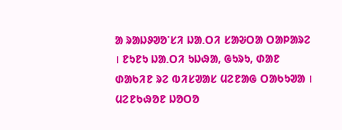ᱟ ᱨᱟᱡᱽᱣᱚᱸᱥᱤ ᱡᱟ.ᱛᱤ ᱥᱟᱶᱛᱟ ᱛᱟᱞᱟᱨᱮ । ᱱᱩᱱᱩ ᱡᱟ.ᱛᱤ ᱩᱡᱷᱟ, ᱜᱩᱨᱩ, ᱰᱟᱱ ᱰᱟᱠᱤᱱ ᱨᱮ ᱵᱤᱥᱣᱟᱥ ᱢᱮᱱᱟᱜ ᱛᱟᱠᱩᱣᱟ । ᱢᱮᱱᱠᱷᱚᱱ ᱡᱚᱛᱚ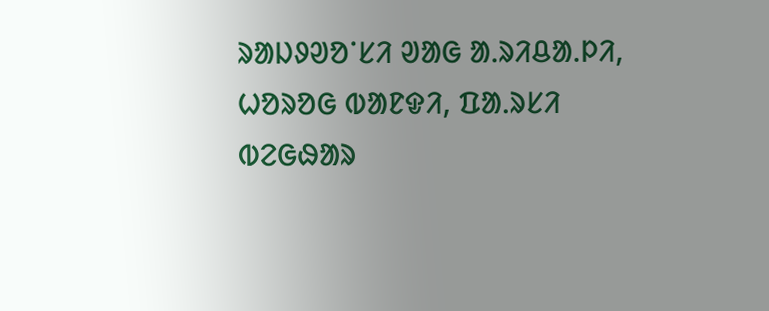ᱨᱟᱡᱽᱣᱚᱸᱥᱤ ᱣᱟᱜ ᱟ.ᱨᱤᱪᱟ.ᱞᱤ, ᱦᱚᱨᱚᱜ ᱵᱟᱱᱫᱤ, ᱯᱟ.ᱨᱥᱤ ᱵᱮᱜᱷᱟᱨ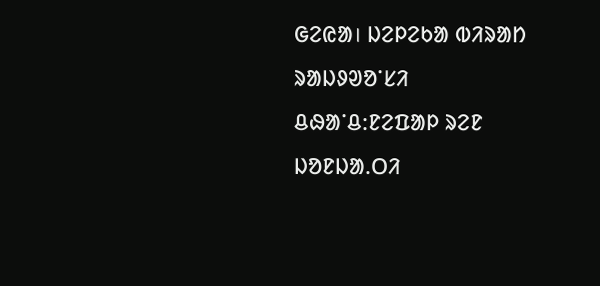ᱜᱮᱭᱟ। ᱡᱮᱞᱮᱠᱟ ᱵᱤᱨᱟᱴ ᱨᱟᱡᱽᱣᱚᱸᱥᱤ ᱪᱷᱟᱸᱪ:ᱱᱮᱯᱟᱞ ᱨᱮᱱ ᱡᱚᱱᱡᱟ.ᱛᱤ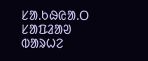ᱥᱟ.ᱠᱷᱭᱟ.ᱛ
ᱥᱟᱯᱲᱟᱣ
ᱵᱟᱨᱦᱮ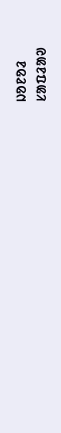ᱡᱚᱱᱚᱲ
ᱥᱟᱯᱲᱟᱣ